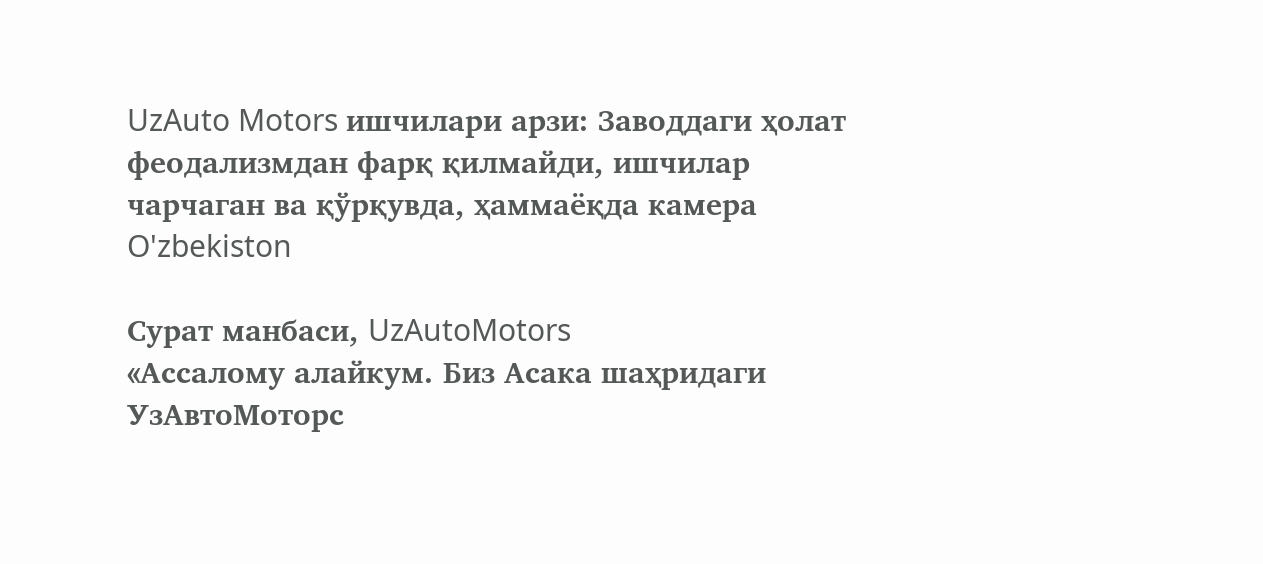UzAuto Motors ишчилари арзи: Заводдаги ҳолат феодализмдан фарқ қилмайди, ишчилар чарчаган ва қўрқувда, ҳаммаёқда камера O'zbekiston

Сурат манбаси, UzAutoMotors
«Ассалому алайкум. Биз Асака шаҳридаги УзАвтоМоторс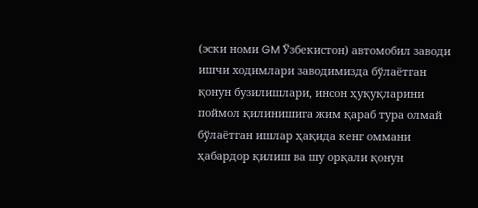(эски номи GM Ўзбекистон) автомобил заводи ишчи ходимлари заводимизда бўлаётган қонун бузилишлари, инсон ҳуқуқларини поймол қилинишига жим қараб тура олмай бўлаётган ишлар ҳақида кенг оммани ҳабардор қилиш ва шу орқали қонун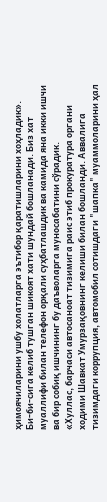ҳимоячиларини ушбу холатларга эътибор қаратишларини хоҳладик».
Би-би-сига келиб тушган шикоят хати шундай бошланади. Биз хат муаллифи билан телефон орқали суҳбатлашдик ва камида яна икки ишчи ва бир собиқ ишчининг бу даъволарга муносабатини сўрадик.
«Хуллас, барчаси автосаноат тизимига раис этиб прокуратура органи ходими Шавкат Умурзақовнинг келиши билан бошланди. Аввалига тизимдаги коррупция, автомобил сотишдаги "шапка" муаммоларини ҳал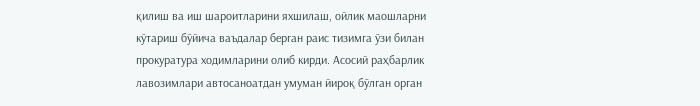қилиш ва иш шароитларини яхшилаш, ойлик маошларни кўтариш бўйича ваъдалар берган раис тизимга ўзи билан прокуратура ходимларини олиб кирди. Асосий раҳбарлик лавозимлари автосаноатдан умуман йироқ бўлган орган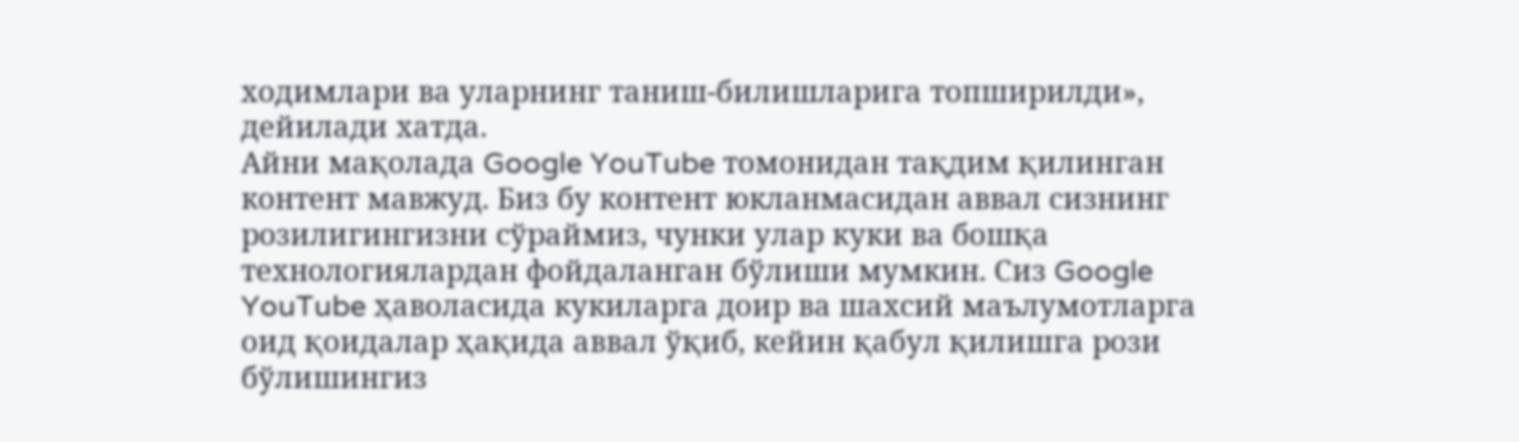ходимлари ва уларнинг таниш-билишларига топширилди», дейилади хатда.
Айни мақолада Google YouTube томонидан тақдим қилинган контент мавжуд. Биз бу контент юкланмасидан аввал сизнинг розилигингизни сўраймиз, чунки улар куки ва бошқа технологиялардан фойдаланган бўлиши мумкин. Сиз Google YouTube ҳаволасида кукиларга доир ва шахсий маълумотларга оид қоидалар ҳақида аввал ўқиб, кейин қабул қилишга рози бўлишингиз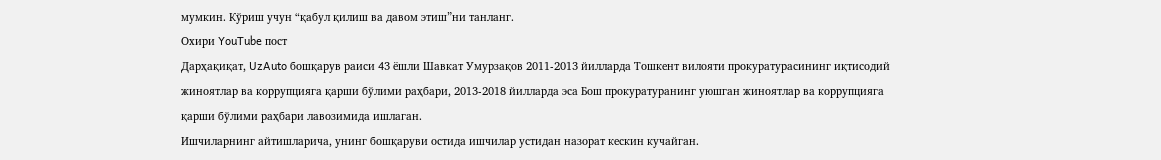мумкин. Кўриш учун “қабул қилиш ва давом этиш”ни танланг.
Охири YouTube пост
Дарҳақиқат, UzAuto бошқарув раиси 43 ёшли Шавкат Умурзақов 2011-2013 йилларда Тошкент вилояти прокуратурасининг иқтисодий жиноятлар ва коррупцияга қарши бўлими раҳбари, 2013-2018 йилларда эса Бош прокуратуранинг уюшган жиноятлар ва коррупцияга қарши бўлими раҳбари лавозимида ишлаган.
Ишчиларнинг айтишларича, унинг бошқаруви остида ишчилар устидан назорат кескин кучайган.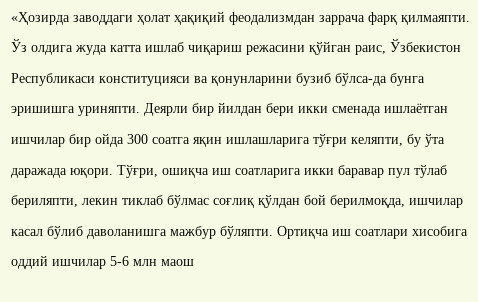«Ҳозирда заводдаги ҳолат ҳақиқий феодализмдан заррача фарқ қилмаяпти. Ўз олдига жуда катта ишлаб чиқариш режасини қўйган раис, Ўзбекистон Республикаси конституцияси ва қонунларини бузиб бўлса-да бунга эришишга уриняпти. Деярли бир йилдан бери икки сменада ишлаётган ишчилар бир ойда 300 соатга яқин ишлашларига тўғри келяпти, бу ўта даражада юқори. Тўғри, ошиқча иш соатларига икки баравар пул тўлаб бериляпти, лекин тиклаб бўлмас соғлиқ қўлдан бой берилмоқда, ишчилар касал бўлиб даволанишга мажбур бўляпти. Ортиқча иш соатлари хисобига оддий ишчилар 5-6 млн маош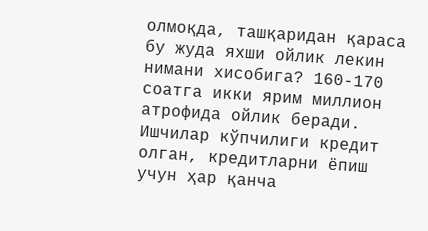олмоқда, ташқаридан қараса бу жуда яхши ойлик лекин нимани хисобига? 160-170 соатга икки ярим миллион атрофида ойлик беради. Ишчилар кўпчилиги кредит олган, кредитларни ёпиш учун ҳар қанча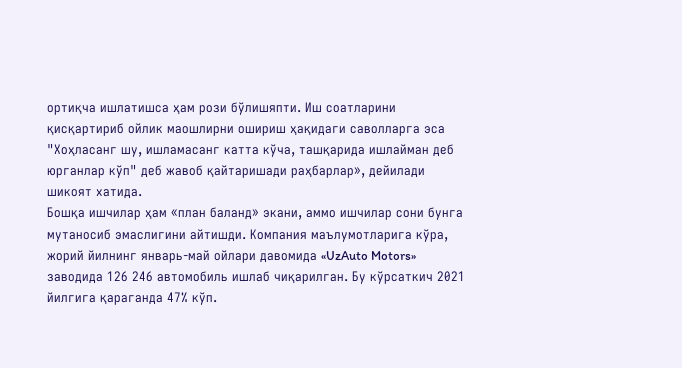ортиқча ишлатишса ҳам рози бўлишяпти. Иш соатларини қисқартириб ойлик маошлирни ошириш ҳақидаги саволларга эса "Хоҳласанг шу, ишламасанг катта кўча, ташқарида ишлайман деб юрганлар кўп" деб жавоб қайтаришади раҳбарлар», дейилади шикоят хатида.
Бошқа ишчилар ҳам «план баланд» экани, аммо ишчилар сони бунга мутаносиб эмаслигини айтишди. Компания маълумотларига кўра, жорий йилнинг январь-май ойлари давомида «UzAuto Motors» заводида 126 246 автомобиль ишлаб чиқарилган. Бу кўрсаткич 2021 йилгига қараганда 47% кўп.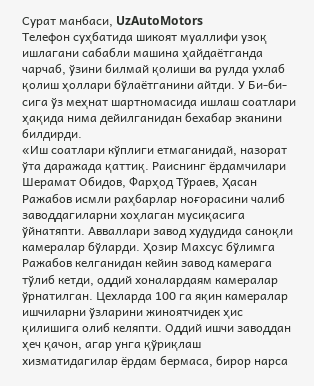Сурат манбаси, UzAutoMotors
Телефон суҳбатида шикоят муаллифи узоқ ишлагани сабабли машина ҳайдаётганда чарчаб, ўзини билмай қолиши ва рулда ухлаб қолиш ҳоллари бўлаётганини айтди. У Би-би-сига ўз меҳнат шартномасида ишлаш соатлари ҳақида нима дейилганидан бехабар эканини билдирди.
«Иш соатлари кўплиги етмаганидай, назорат ўта даражада қаттиқ. Раиснинг ёрдамчилари Шерамат Обидов, Фарҳод Тўраев, Ҳасан Ражабов исмли раҳбарлар ноғорасини чалиб заводдагиларни хоҳлаган мусиқасига ўйнатяпти. Авваллари завод худудида саноқли камералар бўларди. Ҳозир Махсус бўлимга Ражабов келганидан кейин завод камерага тўлиб кетди, оддий хоналардаям камералар ўрнатилган. Цехларда 100 га яқин камералар ишчиларни ўзларини жиноятчидек ҳис қилишига олиб келяпти. Оддий ишчи заводдан ҳеч қачон, агар унга қўриқлаш хизматидагилар ёрдам бермаса, бирор нарса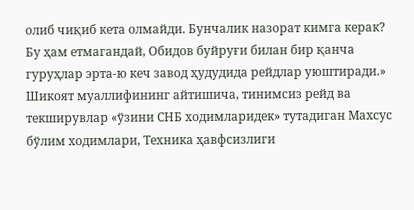олиб чиқиб кета олмайди. Бунчалик назорат кимга керак? Бу ҳам етмагандай, Обидов буйруғи билан бир қанча гуруҳлар эрта-ю кеч завод ҳудудида рейдлар уюштиради.»
Шикоят муаллифининг айтишича, тинимсиз рейд ва текширувлар «ўзини СНБ ходимларидек» тутадиган Махсус бўлим ходимлари, Техника ҳавфсизлиги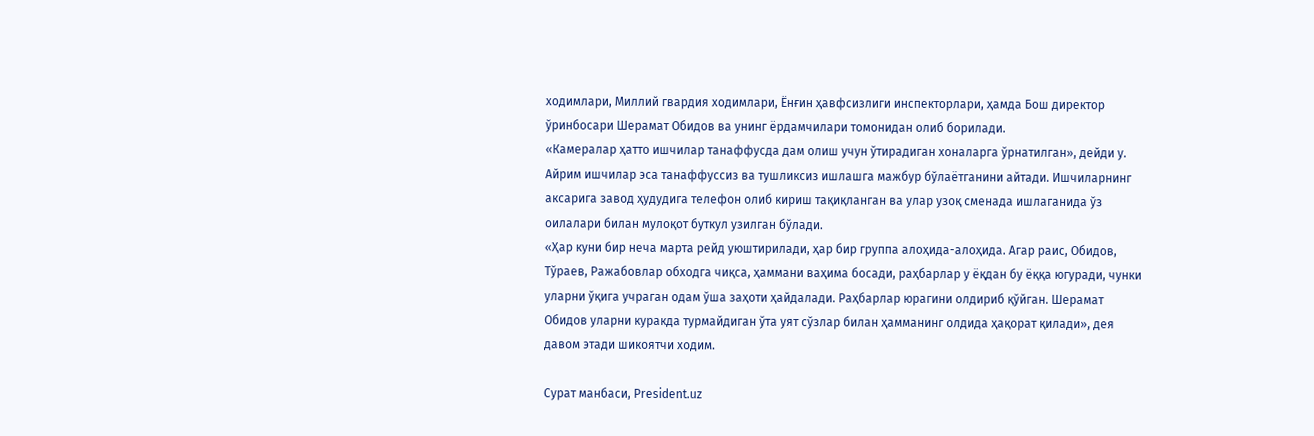ходимлари, Миллий гвардия ходимлари, Ёнғин ҳавфсизлиги инспекторлари, ҳамда Бош директор ўринбосари Шерамат Обидов ва унинг ёрдамчилари томонидан олиб борилади.
«Камералар ҳатто ишчилар танаффусда дам олиш учун ўтирадиган хоналарга ўрнатилган», дейди у. Айрим ишчилар эса танаффуссиз ва тушликсиз ишлашга мажбур бўлаётганини айтади. Ишчиларнинг аксарига завод ҳудудига телефон олиб кириш тақиқланган ва улар узоқ сменада ишлаганида ўз оилалари билан мулоқот буткул узилган бўлади.
«Ҳар куни бир неча марта рейд уюштирилади, ҳар бир группа алоҳида-алоҳида. Агар раис, Обидов, Тўраев, Ражабовлар обходга чиқса, ҳаммани ваҳима босади, раҳбарлар у ёқдан бу ёққа югуради, чунки уларни ўқига учраган одам ўша заҳоти ҳайдалади. Раҳбарлар юрагини олдириб қўйган. Шерамат Обидов уларни куракда турмайдиган ўта уят сўзлар билан ҳамманинг олдида ҳақорат қилади», дея давом этади шикоятчи ходим.

Сурат манбаси, President.uz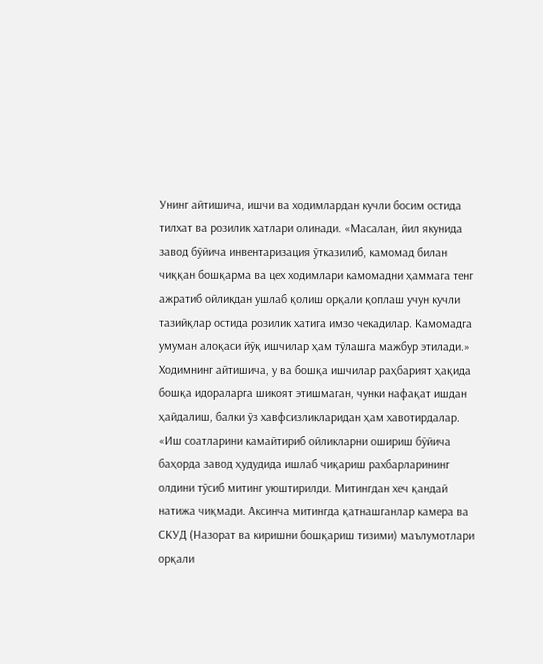Унинг айтишича, ишчи ва ходимлардан кучли босим остида тилхат ва розилик хатлари олинади. «Масалан, йил якунида завод бўйича инвентаризация ўтказилиб, камомад билан чиққан бошқарма ва цех ходимлари камомадни ҳаммага тенг ажратиб ойликдан ушлаб қолиш орқали қоплаш учун кучли тазийқлар остида розилик хатига имзо чекадилар. Камомадга умуман алоқаси йўқ ишчилар ҳам тўлашга мажбур этилади.»
Ходимнинг айтишича, у ва бошқа ишчилар раҳбарият ҳақида бошқа идораларга шикоят этишмаган, чунки нафақат ишдан ҳайдалиш, балки ўз хавфсизликларидан ҳам хавотирдалар.
«Иш соатларини камайтириб ойликларни ошириш бўйича баҳорда завод ҳудудида ишлаб чиқариш рахбарларининг олдини тўсиб митинг уюштирилди. Митингдан хеч қандай натижа чиқмади. Аксинча митингда қатнашганлар камера ва СКУД (Назорат ва киришни бошқариш тизими) маълумотлари орқали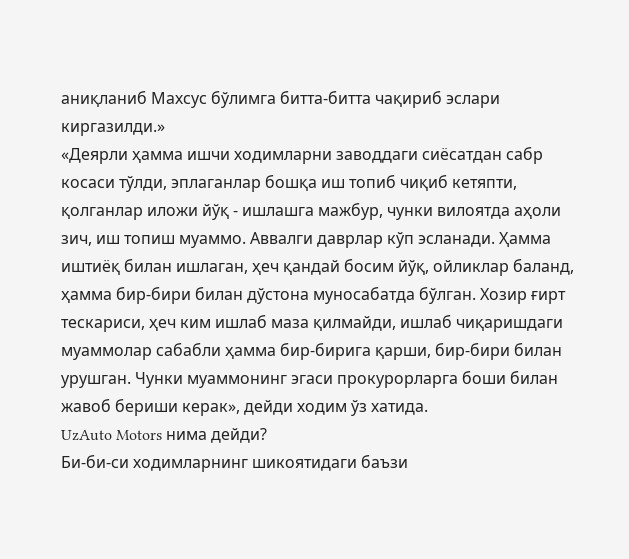аниқланиб Махсус бўлимга битта-битта чақириб эслари киргазилди.»
«Деярли ҳамма ишчи ходимларни заводдаги сиёсатдан сабр косаси тўлди, эплаганлар бошқа иш топиб чиқиб кетяпти, қолганлар иложи йўқ - ишлашга мажбур, чунки вилоятда аҳоли зич, иш топиш муаммо. Аввалги даврлар кўп эсланади. Ҳамма иштиёқ билан ишлаган, ҳеч қандай босим йўқ, ойликлар баланд, ҳамма бир-бири билан дўстона муносабатда бўлган. Хозир ғирт тескариси, ҳеч ким ишлаб маза қилмайди, ишлаб чиқаришдаги муаммолар сабабли ҳамма бир-бирига қарши, бир-бири билан урушган. Чунки муаммонинг эгаси прокурорларга боши билан жавоб бериши керак», дейди ходим ўз хатида.
UzAuto Motors нима дейди?
Би-би-си ходимларнинг шикоятидаги баъзи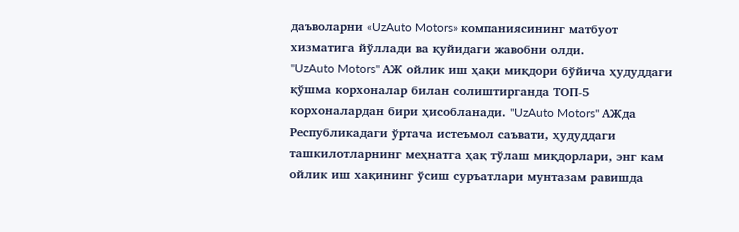даъволарни «UzAuto Motors» компаниясининг матбуот хизматига йўллади ва қуйидаги жавобни олди.
"UzAuto Motors" АЖ ойлик иш ҳақи миқдори бўйича ҳудуддаги қўшма корхоналар билан солиштирганда ТОП-5 корхоналардан бири ҳисобланади. "UzAuto Motors" АЖда Республикадаги ўртача истеъмол саъвати, ҳудуддаги ташкилотларнинг меҳнатга ҳақ тўлаш миқдорлари, энг кам ойлик иш хақининг ўсиш суръатлари мунтазам равишда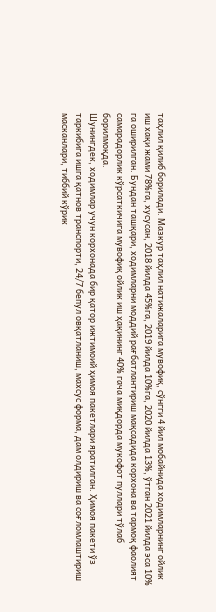таҳлил қилиб борилади. Мазкур таҳлил натижаларига мувофиқ, сўнгги 4 йил мобайнида ходимларнинг ойлик иш хақи жами 78%га, хусусан, 2018 йилда 45%га, 2019 йилда 10%га, 2020 йилда 13%, ўтган 2021 йилда эса 10% га оширилган. Бундан ташқари, ходимларни моддий рағбатлантириш мақсадида корхона ва тармоқ фаолият самарадорлик кўрсаткичига мувофиқ ойлик иш ҳақининг 40% гача миқдорда мукофот пуллари тўлаб борилмоқда.
Шунингдек, ходимлар учун корхонада бир қатор ижтимоий ҳимоя пакетлари яратилган. Ҳимоя пакети ўз таркибига ишга қатнов транспорти, 24/7 бепул овқатланиш, махсус форма, дам олдириш ва соғломлаштириш масканлари, тиббий кўрик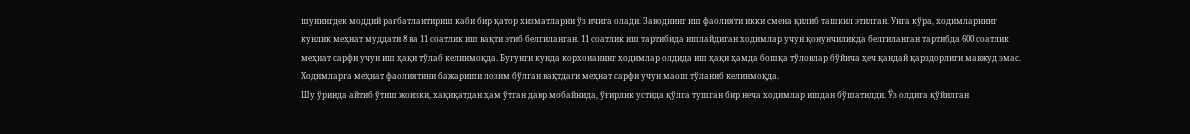шунингдек моддий рағбатлантириш каби бир қатор хизматларни ўз ичига олади. Заводнинг иш фаолияти икки смена қилиб ташкил этилган. Унга кўра, ходимларнинг кунлик меҳнат муддати 8 ва 11 соатлик иш вақти этиб белгиланган. 11 соатлик иш тартибида ишлайдиган ходимлар учун қонунчиликда белгиланган тартибда 600 соатлик меҳнат сарфи учун иш ҳақи тўлаб келинмоқда. Бугунги кунда корхонанинг ходимлар олдида иш ҳақи ҳамда бошқа тўловлар бўйича ҳеч қандай қарздорлиги мавжуд эмас. Ходимларга меҳнат фаолиятини бажариши лозим бўлган вақтдаги меҳнат сарфи учун маош тўланиб келинмоқда.
Шу ўринда айтиб ўтиш жоизки, хақиқатдан ҳам ўтган давр мобайнида, ўғирлик устида қўлга тушган бир неча ходимлар ишдан бўшатилди. Ўз олдига қўйилган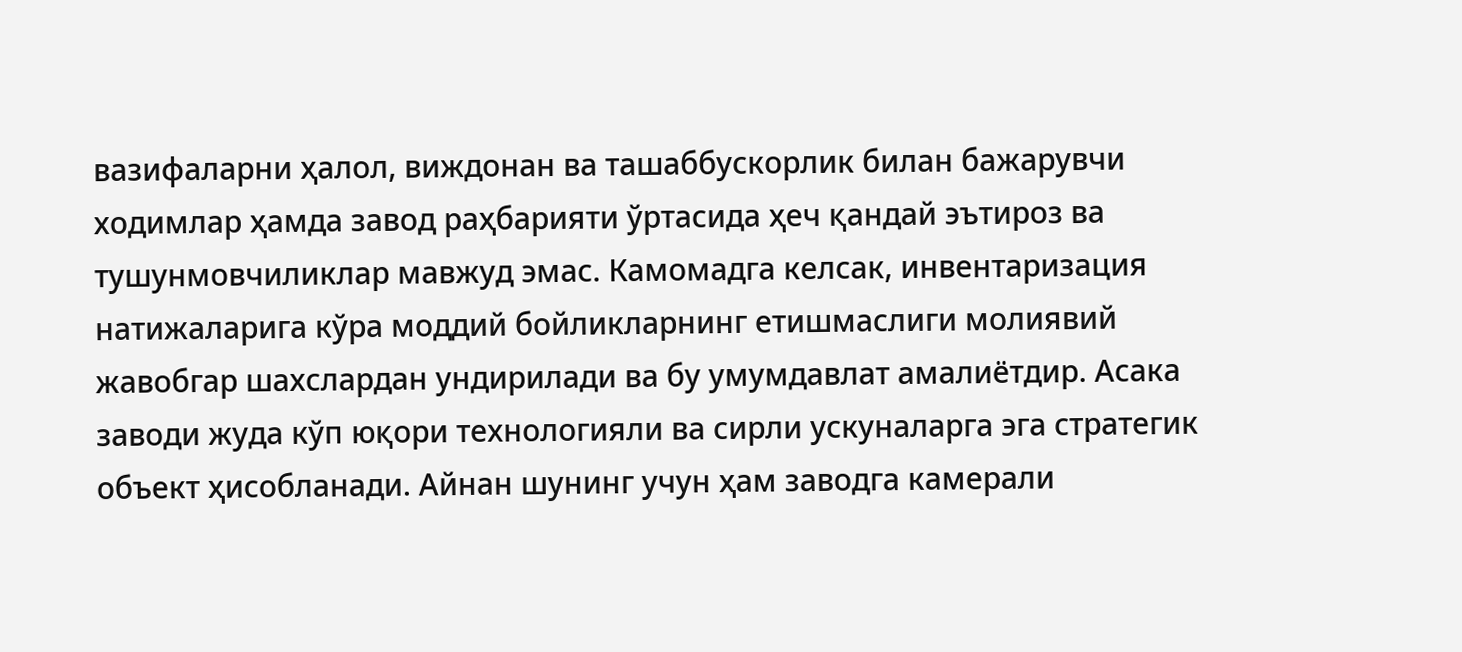вазифаларни ҳалол, виждонан ва ташаббускорлик билан бажарувчи ходимлар ҳамда завод раҳбарияти ўртасида ҳеч қандай эътироз ва тушунмовчиликлар мавжуд эмас. Камомадга келсак, инвентаризация натижаларига кўра моддий бойликларнинг етишмаслиги молиявий жавобгар шахслардан ундирилади ва бу умумдавлат амалиётдир. Асака заводи жуда кўп юқори технологияли ва сирли ускуналарга эга стратегик объект ҳисобланади. Айнан шунинг учун ҳам заводга камерали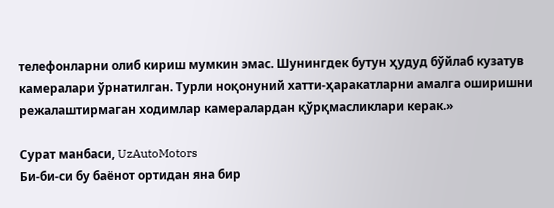телефонларни олиб кириш мумкин эмас. Шунингдек бутун ҳудуд бўйлаб кузатув камералари ўрнатилган. Турли ноқонуний хатти-ҳаракатларни амалга оширишни режалаштирмаган ходимлар камералардан қўрқмасликлари керак.»

Сурат манбаси, UzAutoMotors
Би-би-си бу баёнот ортидан яна бир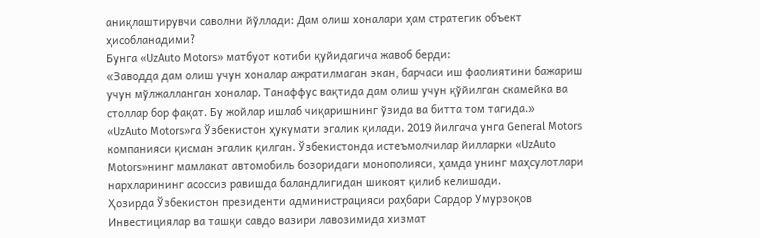аниқлаштирувчи саволни йўллади: Дам олиш хоналари ҳам стратегик объект ҳисобланадими?
Бунга «UzAuto Motors» матбуот котиби қуйидагича жавоб берди:
«Заводда дам олиш учун хоналар ажратилмаган экан, барчаси иш фаолиятини бажариш учун мўлжалланган хоналар. Танаффус вақтида дам олиш учун қўйилган скамейка ва столлар бор фақат. Бу жойлар ишлаб чиқаришнинг ўзида ва битта том тагида.»
«UzAuto Motors»га Ўзбекистон ҳукумати эгалик қилади. 2019 йилгача унга General Motors компанияси қисман эгалик қилган. Ўзбекистонда истеъмолчилар йилларки «UzAuto Motors»нинг мамлакат автомобиль бозоридаги монополияси, ҳамда унинг маҳсулотлари нархларининг асоссиз равишда баландлигидан шикоят қилиб келишади.
Ҳозирда Ўзбекистон президенти администрацияси раҳбари Сардор Умурзоқов Инвестициялар ва ташқи савдо вазири лавозимида хизмат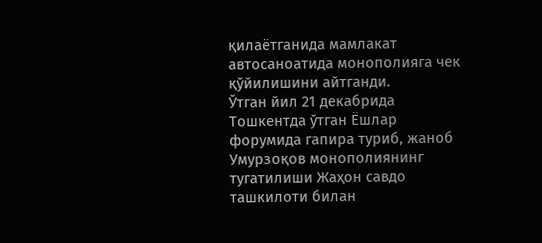қилаётганида мамлакат автосаноатида монополияга чек қўйилишини айтганди.
Ўтган йил 21 декабрида Тошкентда ўтган Ёшлар форумида гапира туриб, жаноб Умурзоқов монополиянинг тугатилиши Жаҳон савдо ташкилоти билан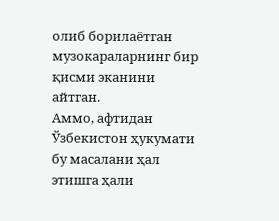олиб борилаётган музокараларнинг бир қисми эканини айтган.
Аммо, афтидан Ўзбекистон ҳукумати бу масалани ҳал этишга ҳали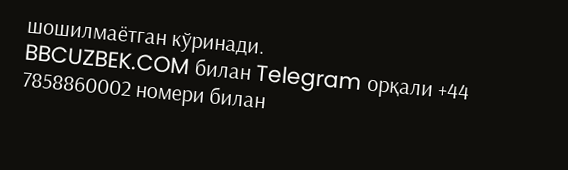шошилмаётган кўринади.
BBCUZBEK.COM билан Telegram орқали +44 7858860002 номери билан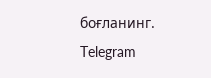боғланинг.
Telegram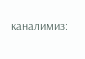каналимиз: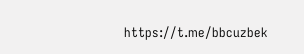https://t.me/bbcuzbek